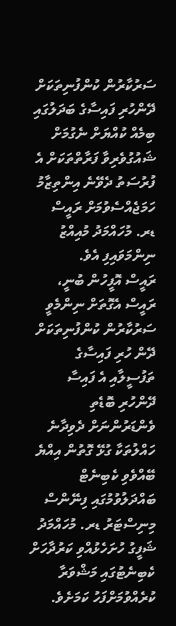ސަރުކާރުން ކުންފުނިތަކަށް ދޭންހުރި ފައިސާގެ ބަދަލުގައި ބިމެއް ކުއްޔަށް ނެގުމަށް ޝައުގުވެރިވާ ފަރާތްތަކަށް އެ ފުރުސަތު ދެވޭނެ އިންތިޒާމު ހަމަޖެއްސެވުމަށް ރައީސް ޑރ. މުހައްމަދު މުއިއްޒު ނިންމަވައިފި އެވެ.
ރައީސް އޮފީހުން ބުނީ، ރައީސް އެގޮތަށް ނިންމެވީ ސަރުކާރުން ކުންފުނިތަކަށް ދޭން ހުރި ފައިސާގެ ތަފުސީލާއި އެ ފައިސާ ދޭންހުރި ބޮޑެތި ވެންޑަރުންނަށް ދެވިދާނެ ހައްލުތަކާ ގުޅޭ ގޮތުން އިއްޔެ ބޭއްވެވި ކެބިނެޓް ބައްދަލުވުމުގައި ފިނޭންސް މިނިސްޓަރު ޑރ. މުހައްމަދު ޝަފީގު ހުށަހެޅުއްވި ކަރުދާހަށް ކެބިނެޓުގައި މަޝްވަރާ ކުރެއްވުމަށްފަހު ކަމަށެވެ.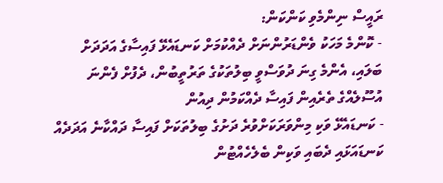ރައީސް ނިންމެވި ކަންކަން:
- ކޮންމެ މަހަކު ވެންޑަރުންނަށް ދެއްކުމަށް ކަނޑައެޅޭ ފައިސާގެ އަދަދަށް ބަލައި، އެންމެ ގިނަ ދުވަސްވީ ބިލުތަކުގެ ތަރުތީބުން، ދެފުށް ފެންނަ އުސޫލެއްގެ ތެރެއިން ފައިސާ ދެއްކަމުން ދިއުން
- ކަނޑައެޅޭ ވަކި މިންވަރަކަށްވުރެ ދަށުގެ ބިލުތަކަށް ފައިސާ ދައްކާނެ އަދަދެއް ކަނޑައަޅައި ދެބައި ވަކިން ބެލެހެއްޓުން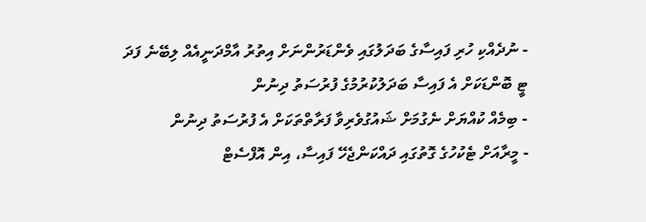- ނުދެއްކި ހުރި ފައިސާގެ ބަދަލުގައި ވެންޑަރުންނަށް އިތުރު އާމްދަނީއެއް ލިބޭނެ ފަދަ ޓީ ބޮންޑަކަށް އެ ފައިސާ ބަދަލުކުރުމުގެ ފުރުސަތު ދިނުން
- ބިމެއް ކުއްޔަށް ނެގުމަށް ޝައުގުވެރިވާ ފަރާތްތަކަށް އެ ފުރުސަތު ދިނުން
- މީރާއަށް ޓެކުހުގެ ގޮތުގައި ދައްކަންޖެހޭ ފައިސާ، އިން އޮފްސެޓް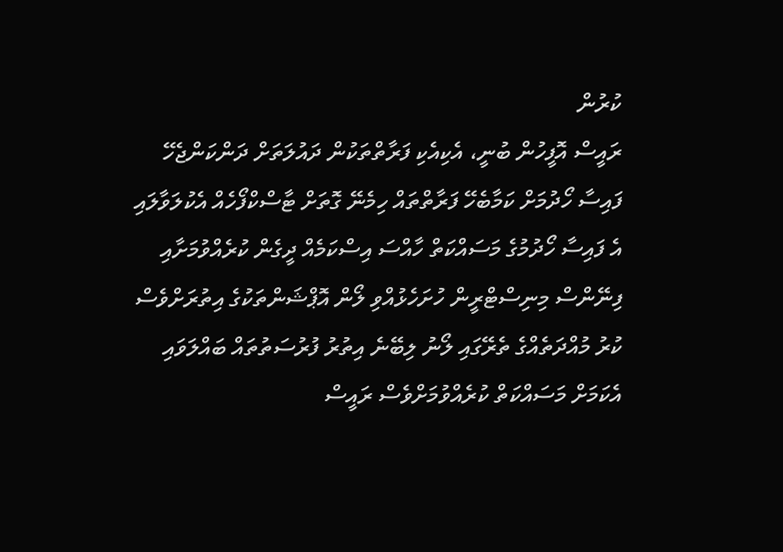ކުރުން
ރައީސް އޮފީހުން ބުނީ، އެކިއެކި ފަރާތްތަކުން ދައުލަތަށް ދަންކަންޖެހޭ ފައިސާ ހޯދުމަށް ކަމާބެހޭ ފަރާތްތައް ހިމެނޭ ގޮތަށް ޓާސްކްފޯހެއް އެކުލަވާލައި އެ ފައިސާ ހޯދުމުގެ މަސައްކަތް ހާއްސަ އިސްކަމެއް ދީގެން ކުރެއްވުމަށާއި ފިނޭންސް މިނިސްޓްރީން ހުށަހެޅުއްވި ލޯން އޮޕްޝަންތަކުގެ އިތުރަށްވެސް ކުރު މުއްދަތެއްގެ ތެރޭގައި ލޯނު ލިބޭނެ އިތުރު ފުރުސަތުތައް ބައްލަވައި އެކަމަށް މަސައްކަތް ކުރެއްވުމަށްވެސް ރައީސް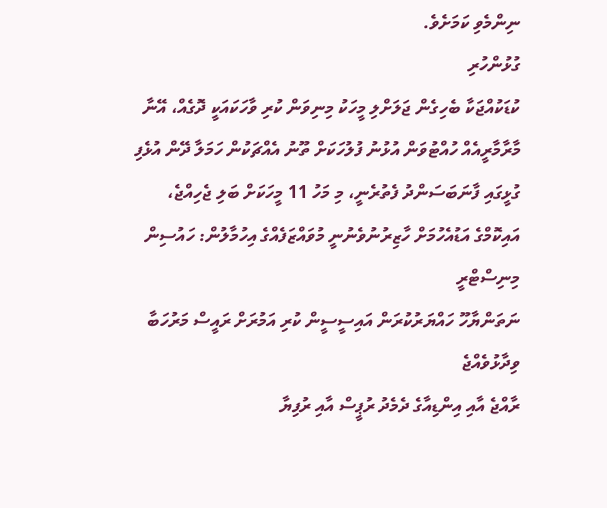ނިންމެވި ކަމަށެވެ.
ގުޅުންހުރި
ކުޑަކުއްޖަކާ ބެހިގެން ޖަލަށްލި މީހަކު މިނިވަން ކުރި ވާހަކައަކީ ދޮގެއް، އޭނާ
މާރާމާރީއެއް ހުއްޓުވަން އުޅުނު ފުލުހަކަށް ތޫނު އެއްޗަކުން ހަމަލާ ދޭން އުޅެފި
ގުޅީގައި ފާނަބަސަންދު ފެތުރެނީ، މި މަހު 11 މީހަކަށް ބަލި ޖެހިއްޖެ،
އައިކޮމްގެ އަޑުއެހުމަށް ހާޒިރުނުވެނުނީ މުވައްޒަފެއްގެ އިހުމާލުން: ހައުސިން މިނިސްޓްރީ
ނަތަންޔާހޫ ހައްޔަރުކުރަން އައިސީސީން ކުރި އަމުރަށް ރައީސް މަރުހަބާ ވިދާޅުވެއްޖެ
ރާއްޖެ އާއި އިންޑިއާގެ ދެމެދު ރުޕީސް އާއި ރުފިޔާ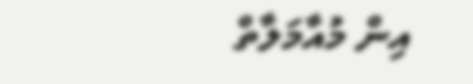އިން މުއާމަލާތް